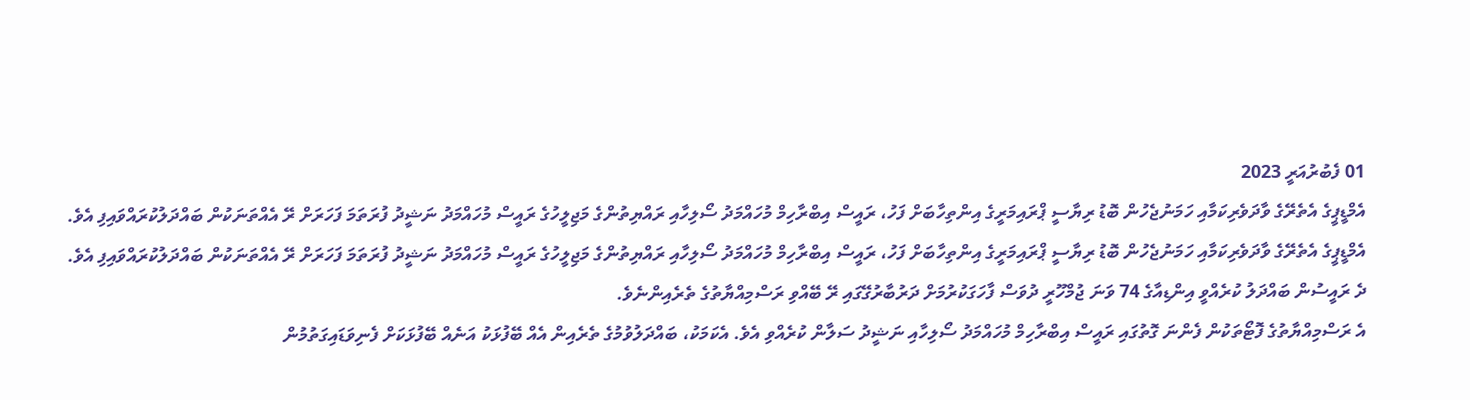01 ފެބުރުއަރީ 2023
އެމްޑީޕީގެ އެތެރޭގެ ވާދަވެރިކަމާއި ހަމަނުޖެހުން ބޮޑު ރިޔާސީ ޕްރައިމަރީގެ އިންތިހާބަށް ފަހު، ރައީސް އިބްރާހިމް މުހައްމަދު ސޯލިހާއި ރައްޔިތުންގެ މަޖިލީހުގެ ރައީސް މުހައްމަދު ނަޝީދު ފުރަތަމަ ފަހަރަށް ރޭ އެއްތަނަކުން ބައްދަލުކުރައްވައިފި އެވެ.
އެމްޑީޕީގެ އެތެރޭގެ ވާދަވެރިކަމާއި ހަމަނުޖެހުން ބޮޑު ރިޔާސީ ޕްރައިމަރީގެ އިންތިހާބަށް ފަހު، ރައީސް އިބްރާހިމް މުހައްމަދު ސޯލިހާއި ރައްޔިތުންގެ މަޖިލީހުގެ ރައީސް މުހައްމަދު ނަޝީދު ފުރަތަމަ ފަހަރަށް ރޭ އެއްތަނަކުން ބައްދަލުކުރައްވައިފި އެވެ.
ދެ ރައީސުން ބައްދަލު ކުރެއްވީ އިންޑިއާގެ 74 ވަނަ ޖުމްހޫރީ ދުވަސް ފާހަގަކުރުމަށް ދަރުބާރުގޭގައި ރޭ ބޭއްވި ރަސްމިއްޔާތުގެ ތެރެއިންނެވެ.
އެ ރަސްމިއްޔާތުގެ ފޮޓޯތަކުން ފެންނަ ގޮތުގައި ރައީސް އިބްރާހިމް މުހައްމަދު ސޯލިހާއި ނަޝީދު ސަލާން ކުރެއްވި އެވެ. އެކަމަކު، ބައްދަލުވުމުގެ ތެރެއިން އެއް ބޭފުޅަކު އަނެއް ބޭފުޅަކަށް ފެނިވަޑައިގަތުމުން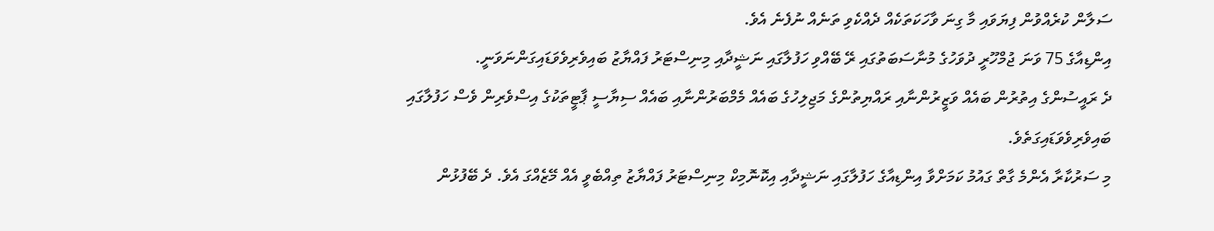ސަލާން ކުރެއްވުން ފިޔަވައި މާ ގިނަ ވާހަކަތަކެއް ދެއްކެވި ތަނެއް ނުފެނެ އެވެ.
އިންޑިއާގެ 75 ވަނަ ޖުމްހޫރީ ދުވަހުގެ މުނާސަބަތުގައި ރޭ ބޭއްވި ހަފުލާގައި ނަޝީދާއި މިނިސްޓަރު ފައްޔާޒު ބައިވެރިވެވަޑައިގަންނަވަނީ.
ދެ ރައީސުންގެ އިތުރުން ބައެއް ވަޒީރުންނާއި ރައްޔިތުންގެ މަޖިލިހުގެ ބައެއް މެމްބަރުންނާއި ބައެއް ސިޔާސީ ޕާޓީތަކުގެ އިސްވެރިން ވެސް ހަފުލާގައި ބައިވެރިވެވަޑައިގަތެވެ.
މި ސަރުކާރާ އެންމެ ގާތް ގައުމު ކަމަށްވާ އިންޑިއާގެ ހަފުލާގައި ނަޝީދާއި އިކޮނޮމިކް މިނިސްޓަރު ފައްޔާޒު ތިއްބެވީ އެއް މޭޒެއްގަ އެވެ. ދެ ބޭފުޅުން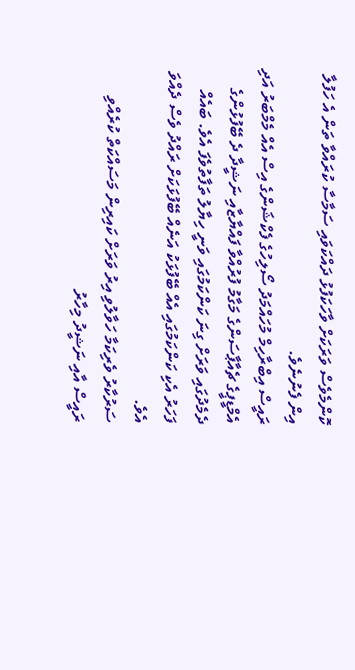ކޮންމެވެސް ވަރަކަށް ވާހަކަފުޅު ދައްކަވައި ސަމާސާ ކުރައްވާ ތަން އެ ހަފުލާ އިން ފެނުނެވެ.
ރައީސް އިބްރާހިމް މުހައްމަދު ސޯލިހުގެ ފެކްޝަންގެ އިސް އެއް މެމްބަރު އަދި އެމްޑީޕީގެ ޗެއާޕާސަންގެ މަގާމު ފުރުއްވާ ފައްޔާޒާއި ނަޝީދާ ދެ ބޭފުޅުންގެ ދެމެދުގައި ވަރަށް ގިނަ ކަންކަމުގައި ވަނީ ހިޔާލު ތަފާތުވެފަ އެވެ. ބައެއް ފަހަރު އެކި ކަންކަމުގައި އެއް ބޭފުޅަކު އަނެއް ބޭފުޅަކަށް ރައްދު ވެސް ދެއްވަ އެވެ.
ސަރުކާރު ވެރިކަމާ ހަވާލުވި އިރު ވަރަށް ކައިރިން މަސައްކަތް ކުރެއްވި ރައީސް އާއި ނަޝީދު މިހާރު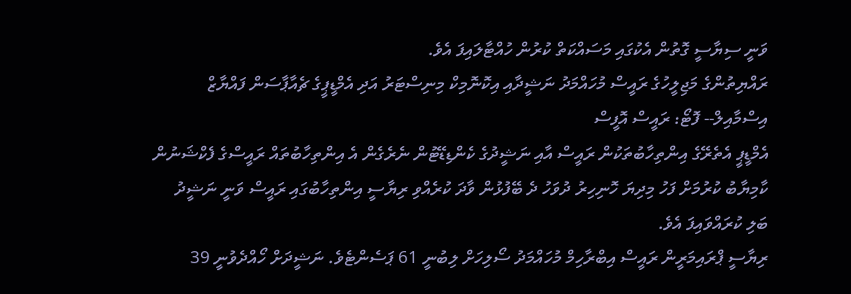ވަނީ ސިޔާސީ ގޮތުން އެކުގައި މަސައްކަތް ކުރުން ހުއްޓާލައިފަ އެވެ.
ރައްޔިތުންގެ މަޖިލީހުގެ ރައީސް މުހައްމަދު ނަޝީދާއި އިކޮނޮމިކް މިނިސްޓަރު އަދި އެމްޑީޕީގެ ޗެއާޕާސަން ފައްޔާޒް އިސްމާއިލް-- ފޮޓޯ: ރައީސް އޮފީސް
އެމްޑީޕީ އެތެރޭގެ އިންތިހާބުތަކުން ރައީސް އާއި ނަޝީދުގެ ކެންޑިޑޭޓުން ނެރެގެން އެ އިންތިހާބުތައް ރައީސްގެ ފެކްޝަނުން ކާމިޔާބު ކުރުމަށް ފަހު މިދިޔަ ހޮނިހިރު ދުވަހު ދެ ބޭފުޅުން ވާދަ ކުރެއްވި ރިޔާސީ އިންތިހާބުގައި ރައީސް ވަނީ ނަޝީދު ބަލި ކުރައްވައިފަ އެވެ.
ރިޔާސީ ޕްރައިމަރީން ރައީސް އިބްރާހިމް މުހައްމަދު ސޯލިހަށް ލިބުނީ 61 ޕަސެންޓެވެ. ނަޝީދަށް ހޯއްދެވުނީ 39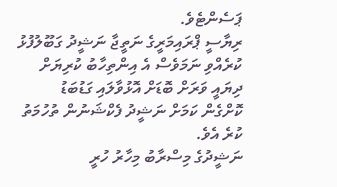ޕަސެންޓެވެ.
ރިޔާސީ ޕްރައިމަރީގެ ނަތީޖާ ނަޝީދު ގަބޫލުފުޅު ކުރެއްވި ނަމަވެސް އެ އިންތިހާބު ކުރިޔަށް ދިޔައީ ވަރަށް ބޮޑަށް އޮޅުވާލައި ގަޑުބަޑު ކޮށްގެން ކަމަށް ނަޝީދު ފެކްޝަނުން ތުހުމަތު ކުރެ އެވެ.
ނަޝީދުގެ މިސްރާބު މިހާރު ހުރީ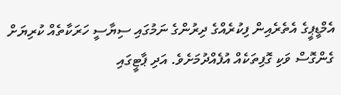އެމްޑީޕީގެ އެތެރެއިން ފިކުރެއްގެ ދިރުންގެ ނަމުގައި ސިޔާސީ ހަރަކާތެއް ކުރިޔަށް ގެންގޮސް ވަކި ގޮފިތަކެއް އުފެއްދުމަށެވެ. އަދި ޕާޓީގައި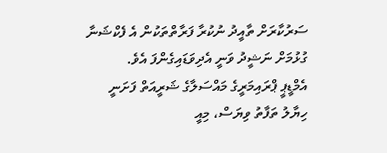ސަރުކާރަށް ތާއީދު ނުކުރާ ފަރާތްތަކުން އެ ފެކްޝަނާ ގުޅުމަށް ނަޝީދު ވަނީ އެދިވަޑައިގެންފަ އެވެ.
އެމްޑީޕީ ޕްރައިމަރީގެ މައްސަލާގެ ޝަރީއަތް ފަށަނީ
ހިޔާލު ތަފާތު ވިޔަސް، މިއީ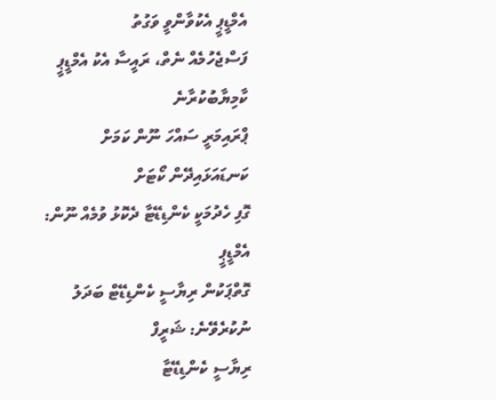އެމްޑީޕީ އެކުވާންވީ ވަގުތު
ފަސްޖެހުމެއް ނެތް، ރައީސާ އެކު އެމްޑީޕީ ކާމިޔާބުކުރާނެ
ޕްރައިމަރީ ސައްހަ ނޫން ކަމަށް ކަނޑައަޅައިދޭން ކޯޓަށް
ގޮފި ހެދުމަކީ ކެންޑިޑޭޓާ ދެކޮޅު ވުމެއް ނޫން: އެމްޑީޕީ
ގޮތްޕަކުން ރިޔާސީ ކެންޑިޑޭޓް ބަދަލު ނުކުރެވޭނެ: ޝަރީފް
ރިޔާސީ ކެންޑިޑޭޓާ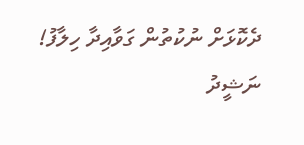ދެކޮޅަށް ނުކުތުން ގަވާއިދާ ހިލާފު!
ނަޝީދު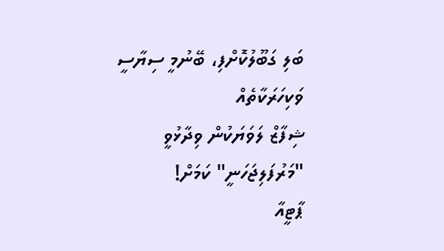ބަލި ގަބޫލުކޮށްފި، ބޭނުމީ ސިޔާސީ ވަކިހަރަކާތެއް
ޝިފާޒް ލަވަޔަކުން ވިދާޅުވީ "މަރުފަލިޖަހަނީ" ކަމަށް!
ޕާޓީއާ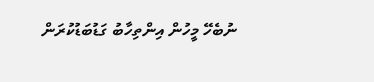ނުބެހޭ މީހުން އިންތިހާބު ގަޑުބަޑުކުރަން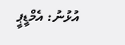އުޅުނު: އެމްޑީޕީ